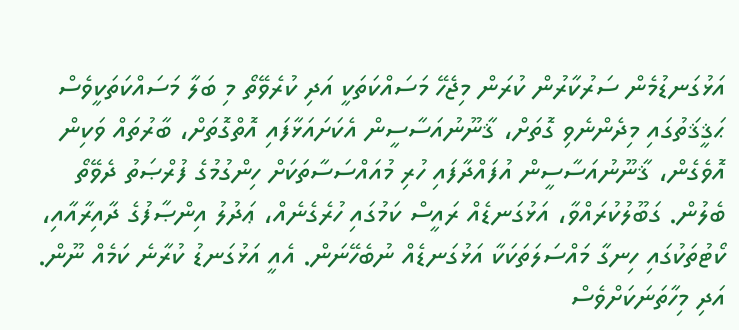އަޅުގަނޑުމެން ސަރުކާރުން ކުރަން މިޖެހޭ މަސައްކަތަކީ އަދި ކުރެވޭތޯ މި ބަލާ މަސައްކަތަކީވެސް ޙަޤީޤަތުގައި މިދެންނެވި ގޮތަށް، ޤާނޫނުއަސާސީން އެކަށައަޅާފައި އޮތްގޮތަށް، ބާރުތައް ވަކިން އޮވެގެން، ޤާނޫނުއަސާސީން އުފައްދާފައި ހުރި މުއައްސަސާތަކަށް ހިންގުމުގެ ފުރްޞަތު ދެވޭތޯ ބެލުން. ގަބޫލުކުރައްވާ، އަޅުގަނޑެއް ރައީސް ކަމުގައި ހުރެގެނެއް، ޢަދުލު އިންޞާފުގެ ދާއިރާއާއި، ކޯޓުތަކުގައި ހިނގާ މައްސަލަތަކަކާ އަޅުގަނޑެއް ނުބެހޭނަން. އެއީ އަޅުގަނޑު ކުރާނެ ކަމެއް ނޫން. އަދި މިހާތަނަކަށްވެސް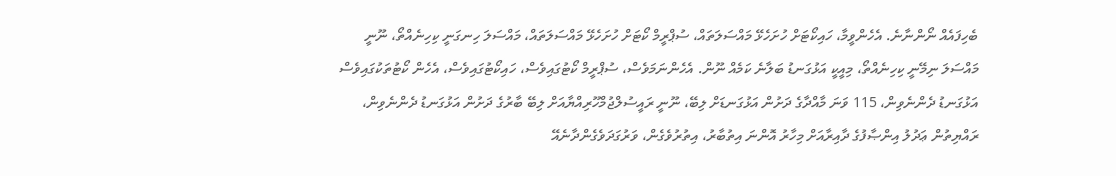ބެހިފައެއް ނޯންނާނެ. އެހެންވީމާ، ހައިކޯޓަށް ހުށަހެޅޭ މައްސަލަތައް، ސުޕްރީމް ކޯޓަށް ހުށަހެޅޭ މައްސަލަތައް، މައްސަލަ ހިނގަނީ ކިހިނެއްތޯ، ނޫނީ މައްސަލަ ނިމޭނީ ކިހިނެއްތޯ، މިއީކީ އަޅުގަނޑު ބަލާނެ ކަމެއް ނޫން. އެހެންނަމަވެސް، ސުޕްރީމް ކޯޓުގައިވެސް، ހައިކޯޓުގައިވެސް، އެހެން ކޯޓުތަކުގައިވެސް އަޅުގަނޑު ދެންނެވިން، 115 ވަނަ މާއްދާގެ ދަށުން އަޅުގަނޑަށް ލިބޭ، ނޫނީ ރައީސުލްޖުމްހޫރިއްޔާއަށް ލިބޭ ބާރުގެ ދަށުން އަޅުގަނޑު ދެންނެވިން، ރައްޔިތުން ޢަދުލު އިންޞާފުގެ ދާއިރާއަށް މިހާރު އޮންނަ އިތުބާރު، އިތުރުވެގެން، ވަރުގަދަވެގެންދާނެއޭ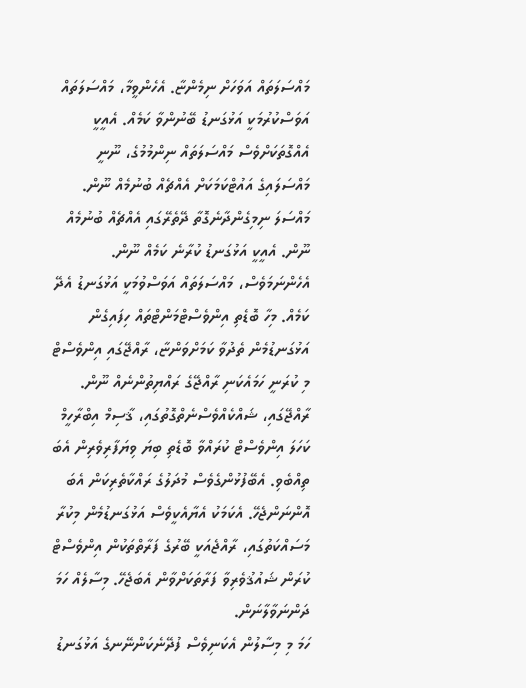މައްސަލަތައް އަވަހަށް ނިމެންޏާ. އެހެންވީމާ، މައްސަލަތައް އަވަސްކުރުމަކީ އަޅުގަނޑު ބޭނުންވާ ކަމެއް. އެއީކީ އެއްގޮތަކަށްވެސް މައްސަލަތައް ނިންމުމުގެ، ނޫނީ މައްސަލައިގެ އައުޓްކަމަކަށް އެއްޗެއް ބުނުމެއް ނޫން. މައްސަލަ ނިމިގެންދާނެގޮތާ ދޭތެރޭގައި އެއްޗެއް ބުނުމެއް ނޫން. އެއީކީ އަޅުގަނޑު ކުރާނެ ކަމެއް ނޫން. އެހެންނަމަވެސް، މައްސަލަތައް އަވަސްވުމަކީ އަޅުގަނޑު އެދޭ ކަމެއް. މިހާ ބޮޑެތި އިންވެސްޓްމަންޓްތައް ހިފައިގެން އަޅުގަނޑުމެން ތެދުވާ ކަމަށްވަންޏާ، ރާއްޖޭގައި އިންވެސްޓް މި ކުރަނީ ހަމައެކަނި ރާއްޖޭގެ ރައްޔިތުންނެއް ނޫން. ރާއްޖޭގައި، ޝައްކެއްވެސްނެތްގޮތުގައި، ޤާސިމް އިބްރާހީމް ކަހަލަ އިންވެސްޓް ކުރައްވާ ބޮޑެތި ބިޔަ ވިޔަފާރިވެރިން އެބަ ތިއްބެވި. އެބޭފުޅުންގެވެސް މުދަލުގެ ރައްކާތެރިކަން އެބަ އޮންނަންޖެހޭ. އެކަމަކު އެޔާއެކީވެސް އަޅުގަނޑުމެން މިކުރާ މަސައްކަތުގައި، ރާއްޖެއަކީ ބޭރުގެ ފަރާތްތަކުން އިންވެސްޓް ކުރަން ޝައުޤުވެރިވާ ފަރާތަކަށްވާން އެބަޖެހޭ. މިސާލެއް ހަމަ ދަންނަވާލާނަން.
ހަމަ މި މިސާލުން އެކަނިވެސް ފުދޭނެކަންނޭނގެ އަޅުގަނޑު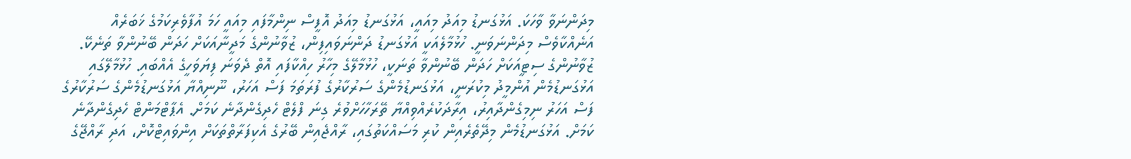މިދަންނަވާ ވާހަކަ. އަޅުގަނޑު މިއަދު މިއައީ، އަޅުގަނޑު މިއަދު އޮފީސް ނިންމާފައި މިއައީ ހަމަ އުފާވެރިކަމުގެ ޚަބަރެއް އަނެއްކާވެސް މިދަންނަވަނީ. ހުޅުމާލެއަކީ އަޅުގަނޑު ދަންނަވައިފިން، ޒުވާނުންގެ މަދީނާއަކަށް ހަދަން ބޭނުންވާ ތަނެކޭ. ޒުވާނުންގެ ސިޓީއަކަށް ހަދަން ބޭނުންވާ ތަނަކީ، ހުޅުމާލޭގެ މިހާރު ހިއްކާފައި އޮތް ދެވަނަ ފިޔަވަހީގެ އެއްބައި. ހުޅުމާލޭގައި އަޅުގަނޑުމެން އުންމީދު މިކުރަނީ، އަޅުގަނޑުމެންގެ ސަރުކާރުގެ ފުރަތަމަ ފަސް އަހަރު، ނޫނިއްޔާ އަޅުގަނޑުމެންގެ ސަރުކާރުގެ ފަސް އަހަރު ނިމިގެންދާއިރު، އިރާދަކުރެއްވިއްޔާ ތޭރަހާހަށްވުރެ ގިނަ ފްލެޓް ހެދިގެންދާނެ ކަމަށް. އެޕާޓްމަންޓް ހެދިގެންދާނެ ކަމަށް. އަޅުގަނޑުމެން މިދޭތެރެއިން ކުރި މަސައްކަތުގައި، ރާއްޖެއިން ބޭރުގެ އެކިފަރާތްތަކަށް އިންވައިޓްކޮށް، އަދި ރާއްޖޭގެ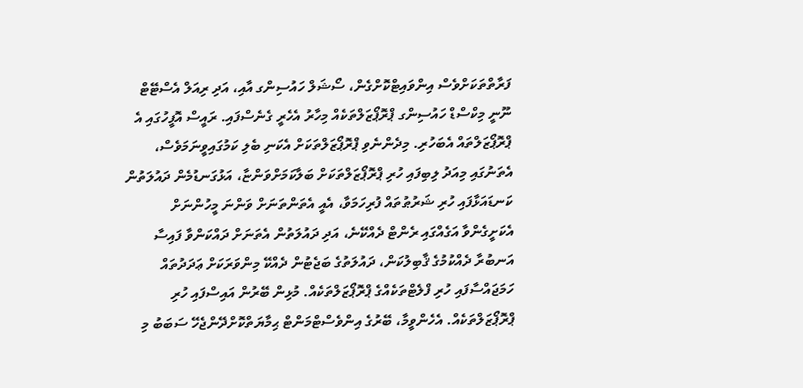ފަރާތްތަކަށްވެސް އިންވައިޓްކޮށްގެން، ސޯޝަލް ހައުސިންގ އާއި، އަދި ރިއަލް އެސްޓޭޓް ނޫނީ މިކްސްޑް ހައުސިންގ ޕްރޮޕޯޒަލްތަކެއް މިހާރު އެހެރީ ގެނެސްފައި. ރައީސް އޮފީހުގައި އެ ޕްރޮޕޯޒަލްތައް އެބަހުރި. މިދެންނެވި ޕްރޮޕޯޒަލްތަކަށް އެކަނި ބެލި ކަމުގައިވީނަމަވެސް، އެތަނުގައި މިއަދު ލިބިފައި ހުރި ޕްރޮޕޯޒަލްތަކަށް ބަލާކަމަށްވަންޏާ، އަޅުގަނޑުމެން ދައުލަތުން ކަނޑައަޅާފައި ހުރި ޝަރުޠުތައް ފުރިހަމަވާ، އެއީ އެތަންތަނަށް ވަންނަ މީހުންނަށް އެކަށީގެންވާ އަގެއްގައި ރެންޓް ދެއްކޭނެ، އަދި ދައުލަތުން އެތަނަށް ދައްކަންވާ ފައިސާ އަނބުރާ ދެއްކުމުގެ ޤާބިލުކަން، ދައުލަތުގެ ބަޖެޓުން ދެއްކޭ މިންވަރަކަށް ޢަދަދުތައް ހަމަޖައްސާފައި ހުރި ފްލެޓްތަކެއްގެ ޕްރޮޕޯޒަލްތަކެއް. މުޅިން ބޭރުން އައިސްފައި ހުރި ޕްރޮޕޯޒަލްތަކެއް. އެހެންވީމާ، ބޭރުގެ އިންވެސްޓްމަންޓް ޙިމާޔަތްކޮށްދޭންޖެހޭ ސަބަބު މި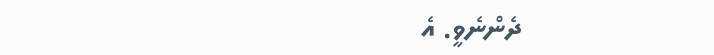ދެންނެވީ. އެ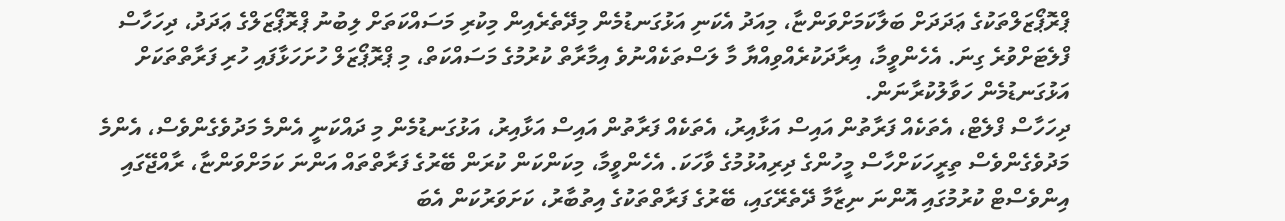ޕްރޮޕޯޒަލްތަކުގެ ޢަދަދަށް ބަލާކަމަށްވަންޏާ، މިއަދު އެކަނި އަޅުގަނޑުމެން މިދޭތެރެއިން މިކުރި މަސައްކަތަށް ލިބުނު ޕްރޮޕޯޒަލްގެ ޢަދަދު، ދިހަހާސް ފްލެޓަށްވުރެ ގިނަ. އެހެންވީމާ، އިރާދަކުރެއްވިއްޔާ މާ ލަސްތަކެއްނުވެ އިމާރާތް ކުރުމުގެ މަސައްކަތް، މި ޕްރޮޕޯޒަލް ހުށަހަޅާފައި ހުރި ފަރާތްތަކަށް އަޅުގަނޑުމެން ހަވާލުކުރާނަން.
ދިހަހާސް ފްލެޓް، އެތަކެއް ފަރާތުން އައިސް އަޅާއިރު، އެތަކެއް ފަރާތުން އައިސް އަޅާއިރު، އަޅުގަނޑުމެން މި ދައްކަނީ އެންމެ މަދުވެގެންވެސް، އެންމެ މަދުވެގެންވެސް ތިރީހަކަށްހާސް މީހުންގެ ދިރިއުޅުމުގެ ވާހަކަ. އެހެންވީމާ، މިކަންކަން ކުރަން ބޭރުގެ ފަރާތްތައް އަންނަ ކަމަށްވަންޏާ، ރާއްޖޭގައި އިންވެސްޓް ކުރުމުގައި އޮންނަ ނިޒާމާ ދޭތެރޭގައި، ބޭރުގެ ފަރާތްތަކުގެ އިތުބާރު، ކަށަވަރުކަން އެބަ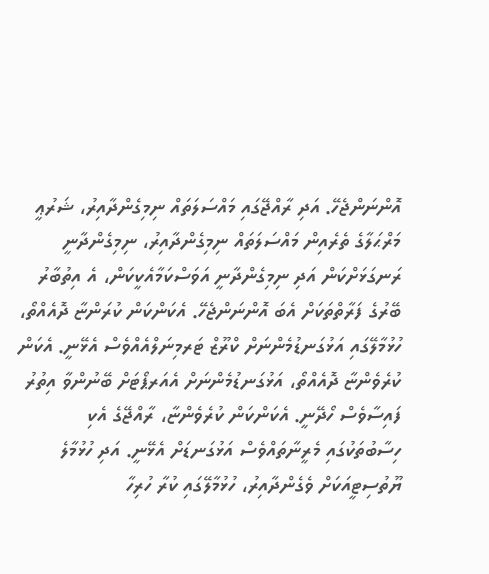އޮންނަންޖެހޭ. އަދި ރާއްޖޭގައި މައްސަލަތައް ނިމިގެންދާއިރު، ޝަރުޢީ މަރްޙަލާގެ ތެރެއިން މައްސަލަތައް ނިމިގެންދާއިރު، ނިމިގެންދާނީ ރަނގަޅަށްކަން އަދި ނިމިގެންދާނީ އަވަސްކަމާއެކީކަން، އެ އިތުބާރު ބޭރުގެ ފަރާތްތަކަށް އެބަ އޮންނަންޖެހޭ. އެކަންކަން ކުރަންޏާ ދޮއެއްތޯ، ހުޅުމާލޭގައި އަޅުގަނޑުމެންނަށް ކްރޫޒް ޓަރމިނަލްއެއްވެސް އެޅޭނީ. އެކަން ކުރެވެންޏާ ދޮއެއްތޯ، އަޅުގަނޑުމެންނަށް އެއަރޕޯޓަށް ބޭނުންވާ އިތުރު ފައިސާވެސް ހޯދޭނީ. އެކަންކަން ކުރެވެންޏާ، ރާއްޖޭގެ އެކި ހިސާބުތަކުގައި މެރީނާތައްވެސް އަޅުގަނޑަށް އެޅޭނީ. އަދި ހުޅުމާލެ ޔޫތުސިޓީއަކަށް ވެގެންދާއިރު، ހުޅުމާލޭގައި ކުރާ ހުރިހާ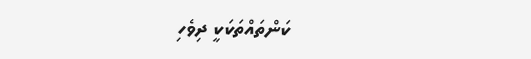ކަންތައްތަކަކީ ދިވެހި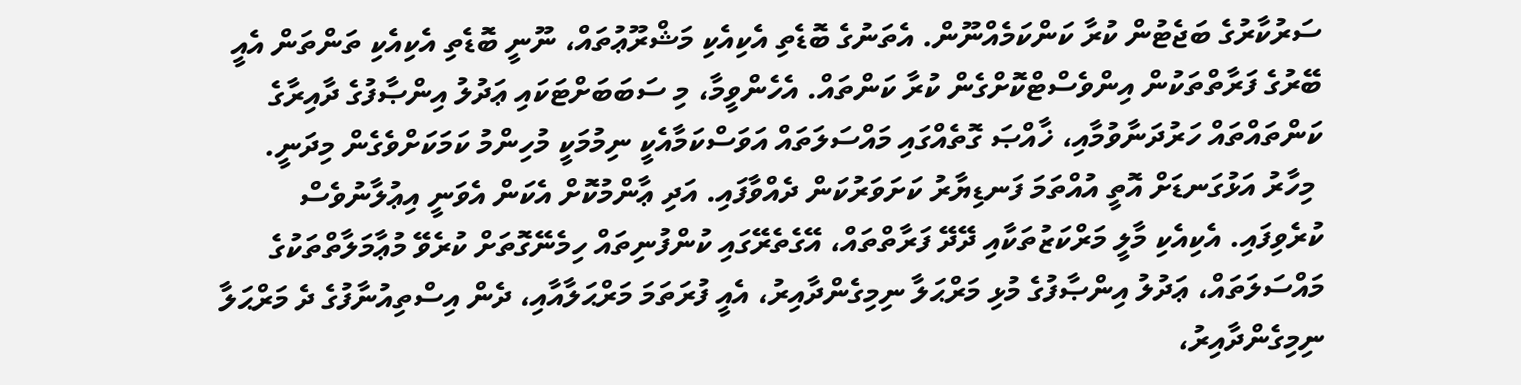ސަރުކާރުގެ ބަޖެޓުން ކުރާ ކަންކަމެއްނޫން. އެތަނުގެ ބޮޑެތި އެކިއެކި މަޝްރޫޢުތައް، ނޫނީ ބޮޑެތި އެކިއެކި ތަންތަން އެއީ ބޭރުގެ ފަރާތްތަކުން އިންވެސްޓްކޮށްގެން ކުރާ ކަންތައް. އެހެންވީމާ، މި ސަބަބަށްޓަކައި ޢަދުލު އިންޞާފުގެ ދާއިރާގެ ކަންތައްތައް ހަރުދަނާވުމާއި، ޚާއްޞަ ގޮތެއްގައި މައްސަލަތައް އަވަސްކަމާއެކީ ނިމުމަކީ މުހިންމު ކަމަކަށްވެގެން މިދަނީ.
 މިހާރު އަޅުގަނޑަށް އޮތީ އުއްތަމަ ފަނޑިޔާރު ކަށަވަރުކަން ދެއްވާފައި. އަދި ޢާންމުކޮށް އެކަން އެވަނީ އިޢުލާނުވެސް ކުރެވިފައި. އެކިއެކި މާލީ މަރްކަޒުތަކާއި ދޭދޭ ފަރާތްތައް، އޭގެތެރޭގައި ކުންފުނިތައް ހިމެނޭގޮތަށް ކުރެވޭ މުޢާމަލާތްތަކުގެ މައްސަލަތައް، ޢަދުލު އިންޞާފުގެ މުޅި މަރްޙަލާ ނިމިގެންދާއިރު، އެއީ ފުރަތަމަ މަރްޙަލާއާއި، ދެން އިސްތިއުނާފުގެ ދެ މަރްޙަލާ ނިމިގެންދާއިރު،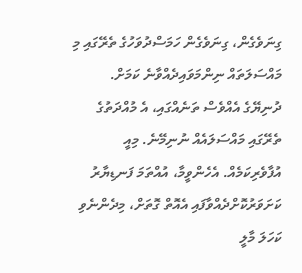ގިނަވެގެން، ގިނަވެގެން ހަމަސްދުވަހުގެ ތެރޭގައި މި މައްސަލަތައް ނިންމަވައިދެއްވާނެ ކަމަށް. ދުނިޔޭގެ އެއްވެސް ތަނެއްގައި، އެ މުއްދަތުގެ ތެރޭގައި މައްސަލައެއް ނުނިމޭނެ. މިއީ އުފާވެރިކަމެއް. އެހެންވީމާ، އުއްތަމަ ފަނޑިޔާރު ކަށަވަރުކޮށްދެއްވާފައި އެއޮތް ގޮތަށް، މިދެންނެވި ކަހަލަ މާލީ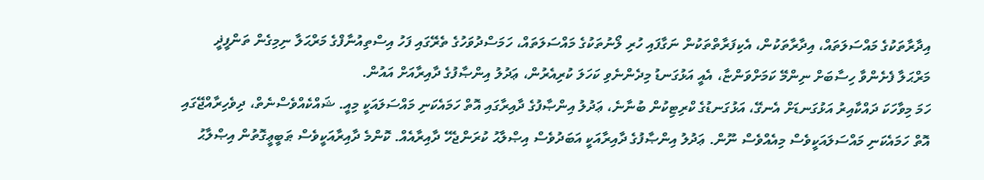އިދާރާތަކުގެ މައްސަލަތައް، އިދާރާތަކުން، އެކިފަރާތްތަކުން ނަގާފައި ހުރި ލޯނުތަކުގެ މައްސަލަތައް، ހަމަސްދުވަހުގެ ތެރޭގައި ފަހު އިސްތިއުނާފްގެ މަރްޙަލާ ނިމިގެން ތަންފީޛީ މަރްޙަލާ ފެށެންވާ ހިސާބަށް ނިންމޭ ކަމަށްވަންޏާ، އެއީ އަޅުގަނޑު މިދެންނެވި ކަހަލަ ކުރިއެރުން، ޢަދުލު އިންޞާފުގެ ދާއިރާއަށް އައުން.
ހަމަ މިވާހަކަ ދައްކާއިރު އަޅުގަނޑަށް އެނގޭ، އަޅުގަނޑުގެ ކްރިޓިކުން ބުނާނެ، ޢަދުލު އިންޞާފުގެ ދާއިރާގައި އޮތް ހަމައެކަނި މައްސަލައަކީ މިއީ. ޝައްކެއްވެސްނެތް، ދިވެހިރާއްޖޭގައި އޮތް ހަމައެކަނި މައްސަލައަކީވެސް މިއެއްވެސް ނޫން. ޢަދުލު އިންޞާފުގެ ދާއިރާއަކީ އަބަދުވެސް އިޞްލާޙު ކުރަންޖެހޭ ދާއިރާއެއް. ކޮންމެ ދާއިރާއަކީވެސް ޠަބީޢީގޮތުން އިޞްލާޙު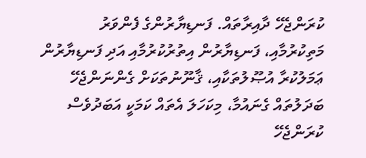ކުރަންޖެހޭ ދާއިރާތައް. ފަނޑިޔާރުންގެ ފެންވަރު މަތިކުރުމާއި، ފަނޑިޔާރުން އިތުރުކުރުމާއި އަދި ފަނޑިޔާރުން ޢަމަލުކުރާ އުޞޫލުތަކާއި، ޤާނޫނުތަކަށް ގެންނަންޖެހޭ ބަދަލުތައް ގެނައުމާ، މިކަހަލަ އެތައް ކަމަކީ އަބަދުވެސް ކުރަންޖެހޭ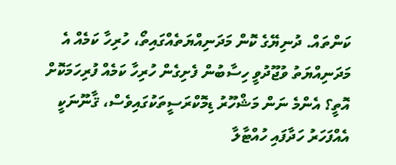ކަންތައް. ދުނިޔޭގެ ކޮން މަދަނިއްޔަތެއްގައިތޯ، ހުރިހާ ކަމެއް އެ މަދަނިއްޔަތު ވުޖޫދުވީ ހިސާބުން ފެށިގެން ހުރިހާ ކަމެއް ފުރިހަމަކޮށް އޮތީ؟ އެންމެ ނަން މަޝްހޫރު ޑިމޮކްރަސީތަކުގައިވެސް، ޤާނޫނަކީ އެއްފަހަރު ހަދާފައި ހުއްޓާލާ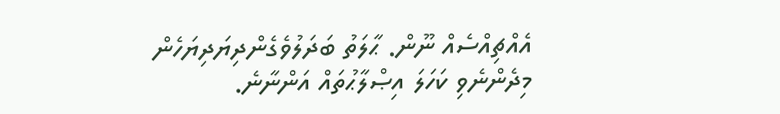އެއްޗިއްސެއް ނޫން. ޙާލަތު ބަދަލުވެގެންދިޔަދިޔަހެން މިދެންނެވި ކަހަލަ އިޞްލާޙުތައް އަންނާނެ.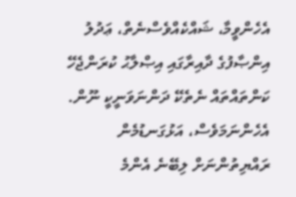އެހެންވީމާ، ޝައްކެއްވެސްނެތް، ޢަދުލު އިންޞާފުގެ ދާއިރާގައި އިޞްލާޙު ކުރަންޖެހޭ ކަންތައްތައް ނެތެކޭ ދަންނަވަނީކީ ނޫން. އެހެންނަމަވެސް، އަޅުގަނޑުމެން ރައްޔިތުންނަށް ލިބޭނެ އެންމެ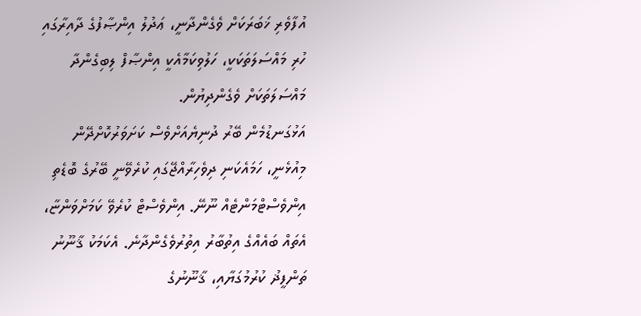އުފާވެރި ޚަބަރަކަށް ވެގެންދާނީ، ޢަދުލު އިންޞާފުގެ ދާއިރާގައި ހުރި މައްސަލަތަކަކީ، ހަލުވިކަމާއެކީ އިންޞާފް ލިބިގެންދާ މައްސަލަތަކަށް ވެގެންދިޔުން.
އަޅުގަނޑުމެން ބޭރު ދުނިޔެއަށްވެސް ކަށަވަރުކޮށްދޭން މިއުޅެނީ، ހަމައެކަނި ދިވެހިރާއްޖޭގައި ކުރެވޭނީ ބޭރުގެ ބޮޑެތި އިންވެސްޓްމަންޓެއް ނޫނޭ. އިންވެސްޓް ކުރެވޭ ކަމަށްވަންޏާ، އެތައް ބައެއްގެ އިތުބާރު އިތުރުވެގެންދާނެ. އެކަމަކު ޤާނޫނު ތަންފީޛު ކުރުމުގަޔާއި، ޤާނޫނުގެ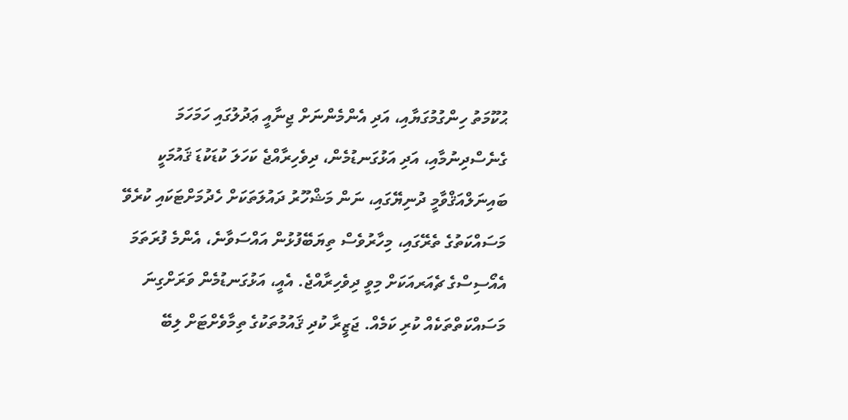ޙުކޫމަތު ހިންގުމުގަޔާއި، އަދި އެންމެންނަށް ޖިނާއީ ޢަދުލުގައި ހަމަހަމަ ގެނެސްދިނުމާއި، އަދި އަޅުގަނޑުމެން، ދިވެހިރާއްޖެ ކަހަލަ ކުޑަކުޑަ ޤައުމަކީ ބައިނަލްއަޤްވާމީ ދުނިޔޭގައި، ނަން މަޝްހޫރު ދައުލަތަކަށް ހެދުމަށްޓަކައި ކުރެވޭ މަސައްކަތުގެ ތެރޭގައި، މިހާރުވެސް ތިޔަބޭފުޅުން އައްސަވާނެ، އެންމެ ފުރަތަމަ އެއޯސިސްގެ ޗެއަރއަކަށް މިވީ ދިވެހިރާއްޖެ. އެއީ، އަޅުގަނޑުމެން ވަރަށްގިނަ މަސައްކަތްތަކެއް ކުރި ކަމެއް. ޖަޒީރާ ކުދި ޤައުމުތަކުގެ ތިމާވެށްޓަށް ލިބޭ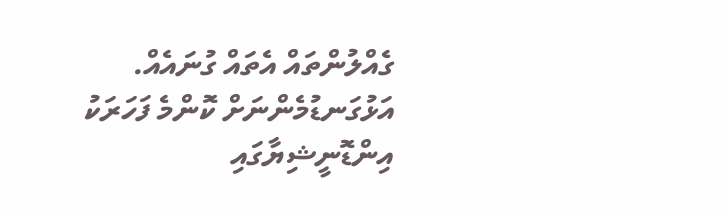ގެއްލުންތައް އެތައް ގުނައެއް. އަޅުގަނޑުމެންނަށް ކޮންމެ ފަހަރަކު އިންޑޮނީޝިޔާގައި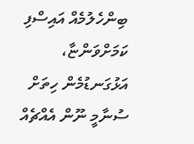ބިންހެލުމެއް އައިސްފި ކަމަށްވަންޏާ، އަޅުގަނޑުމެން ހިތަށް ސުނާމީ ނޫން އެއްޗެއް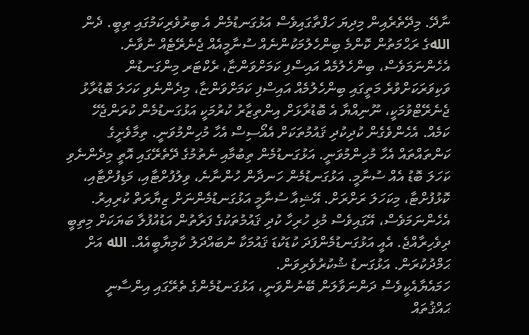ނާދޭ. މިދޭތެރެއިން މިދިޔަ ހަފްތާގައިވެސް އަޅުގަނޑުމެން އެ ބިރުވެރިކަމުގައި ތިބީ. ދެން اللهގެ ރަޙްމަތުން ކޮންމެ ބިންހެލުމަކުންނެއް ސުނާމީއެއް ޖެނެރޭޓެއް ނުވާނެ. އެހެންނަމަވެސް، ބިންހެލުމެއް އައިސްފި ކަމަށްވަންޏާ، ރެކްޓަރ މިންގަނޑުން ވަކިވަރަކަށްވުރެ މަތީގައި ބިންހެލުމެއް އައިސްފި ކަމަށްވަންޏާ، މިދެންނެވި ކަހަލަ ބޮޑުރާޅު ޖެނެރޭޓްވުމަކީ، ނޫނިއްޔާ އެ ބޮޑުރާޅަށް އިންތިޒާރު ކުރުމަކީ އަޅުގަނޑުމެން ކުރަންޖެހޭ ކަމެއް. އެހެންވެގެން ކުދިކުދި ޤައުމުތަކަށް އެއޯސިސް އެހާ މުހިންމުވަނީ. ތިމާވެށީގެ ކަންތައްތައް އެހާ މުހިންމުވަނީ. އަޅުގަނޑުމެން ތިބުމާއި ނެތުމުގެ ދޭތެރޭގައި އޮތީ މިދެންނެވި ކަހަލަ ބޮޑު އެއް ސުނާމީ. އަޅުގަނޑުމެން ހަނދާން ހުންނާނެ، ވިލުފުށްޓާއި، މަޑިފުށްޓާއި، ކޮޅުފުށްޓާ، މިކަހަލަ ރަށްރަށް. އޭޝިއާ ސުނާމީ އަޅުގަނޑުމެންނަށް ޒިޔާރަތް ކުރިއިރު. އެހެންނަމަވެސް، އޭގައިވެސް މުޅި ހުރިހާ ކުދި ޤައުމުތަކުގެ ފަރާތުން އަޑުއުފުލާ ބަޔަކަށް މިތިބީ ދިވެހިރާއްޖެ. އެއީ އަޅުގަނޑުމެންފަދަ ކުޑަކުޑަ ޤައުމަކާ ނުބައްދަލު ކާމިޔާބީއެއް. الله އަށް ޙަމްދުކުރަން. އަޅުގަނޑު ޝުކުރުވެރިވަން.
ހަމައެޔާއެކީވެސް ދަންނަވާލަން ބޭނުންވަނީ، އަޅުގަނޑުމެންގެ ތެރޭގައި އިންސާނީ ޙައްޤުތައް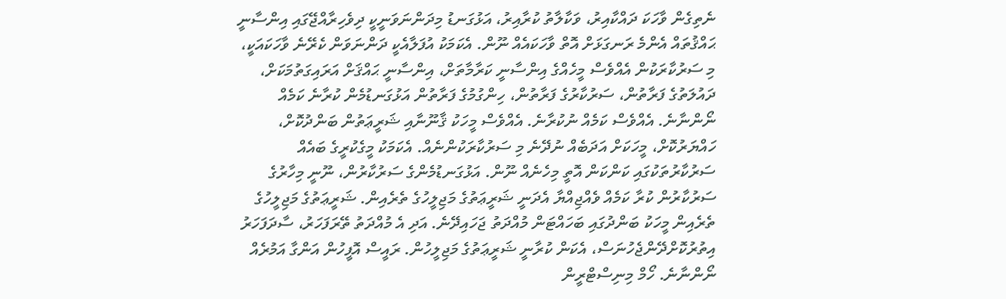ނެތިގެން ވާހަކަ ދައްކާއިރު، ވަކާލާތު ކުރާއިރު، އަޅުގަނޑު މިދަންނަވަނީކީ ދިވެހިރާއްޖޭގައި އިންސާނީ ޙައްޤުތައް އެންމެ ރަނގަޅަށް އޮތް ވާހަކައެއް ނޫން. އެކަމަކު އުފަލާއެކީ ދަންނަވަން ކެރޭނެ ވާހަކައަކީ، މި ސަރުކާރަކުން އެއްވެސް މީހެއްގެ އިންސާނީ ކަރާމާތަށް، އިންސާނީ ޙައްޤަށް އަރައިގަތުމަކަށް، ދައުލަތުގެ ފަރާތުން، ސަރުކާރުގެ ފަރާތުން، ހިންގުމުގެ ފަރާތުން އަޅުގަނޑުމެން ކުރާނެ ކަމެއް ނޯންނާނެ. އެއްވެސް ކަމެއް ނުކުރާނެ. އެއްވެސް މީހަކު ޤާނޫނާއި ޝަރީޢަތުން ބަންދުކޮށް، ހައްޔަރުކޮށް، މީހަކަށް އަދަބެއް ނުދޭނެ މި ސަރުކާރަކުންނެއް. އެކަމަކު މީގެކުރީގެ ބައެއް ސަރުކާރުތަކުގައި ކަންކަން އޮތީ މިހެނެއް ނޫން. އަޅުގަނޑުމެންގެ ސަރުކާރުން، ނޫނީ މިހާރުގެ ސަރުކާރުން ކުރާ ކަމެއް ވެއްޖިއްޔާ އެދަނީ ޝަރީޢަތުގެ މަޖިލީހުގެ ތެރެއިން. ޝަރީޢަތުގެ މަޖިލީހުގެ ތެރެއިން މީހަކު ބަންދުގައި ބަހައްޓަން މުއްދަތު ޖަހައިދޭނެ. އަދި އެ މުއްދަތު ތޭރަފަހަރު، ސާދަފަހަރު އިތުރުކޮށްދޭންޖެހުނަސް، އެކަން ކުރާނީ ޝަރީޢަތުގެ މަޖިލީހުން. ރައީސް އޮފީހުން އަންގާ އަމުރެއް ނޯންނާނެ. ހޯމް މިނިސްޓްރީން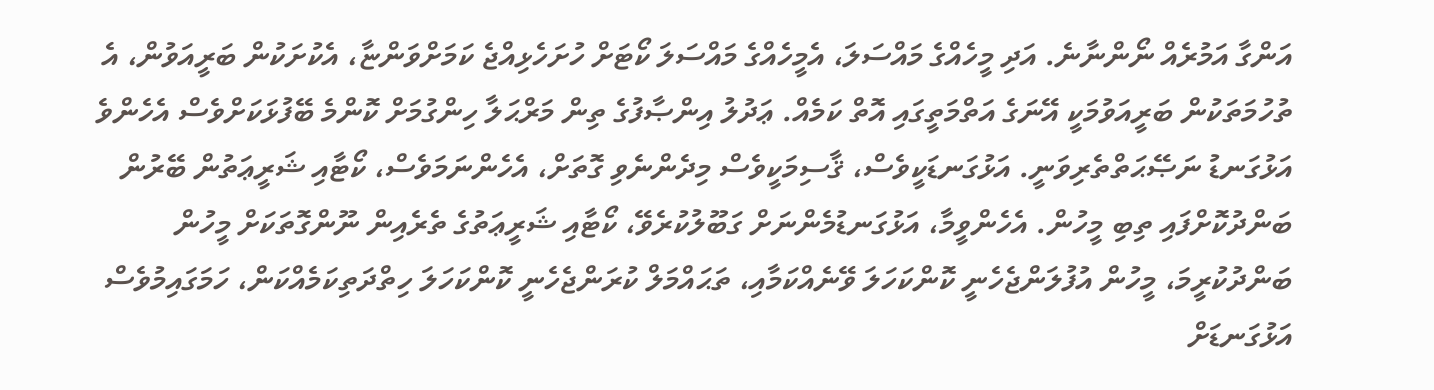އަންގާ އަމުރެއް ނޯންނާނެ. އަދި މީހެއްގެ މައްސަލަ، އެމީހެއްގެ މައްސަލަ ކޯޓަށް ހުށަހެޅިއްޖެ ކަމަށްވަންޏާ، އެކުށަކުން ބަރީއަވުން، އެ ތުހުމަތަކުން ބަރީއަވުމަކީ އޭނަގެ އަތްމަތީގައި އޮތް ކަމެއް. ޢަދުލު އިންޞާފުގެ ތިން މަރްޙަލާ ހިންގުމަށް ކޮންމެ ބޭފުޅަކަށްވެސް އެހެންވެ އަޅުގަނޑު ނަޞޭޙަތްތެރިވަނީ. އަޅުގަނޑަކީވެސް، ޤާސިމަކީވެސް މިދެންނެވި ގޮތަށް، އެހެންނަމަވެސް، ކޯޓާއި ޝަރީޢަތުން ބޭރުން ބަންދުކޮށްފައި ތިބި މީހުން. އެހެންވީމާ، އަޅުގަނޑުމެންނަށް ގަބޫލުކުރެވޭ، ކޯޓާއި ޝަރީޢަތުގެ ތެރެއިން ނޫންގޮތަކަށް މީހުން ބަންދުކުރީމަ، މީހުން އުފުލަންޖެހެނީ ކޮންކަހަލަ ވޭނެއްކަމާއި، ތަޙައްމަލް ކުރަންޖެހެނީ ކޮންކަހަލަ ހިތްދަތިކަމެއްކަން، ހަމަގައިމުވެސް އަޅުގަނޑަށް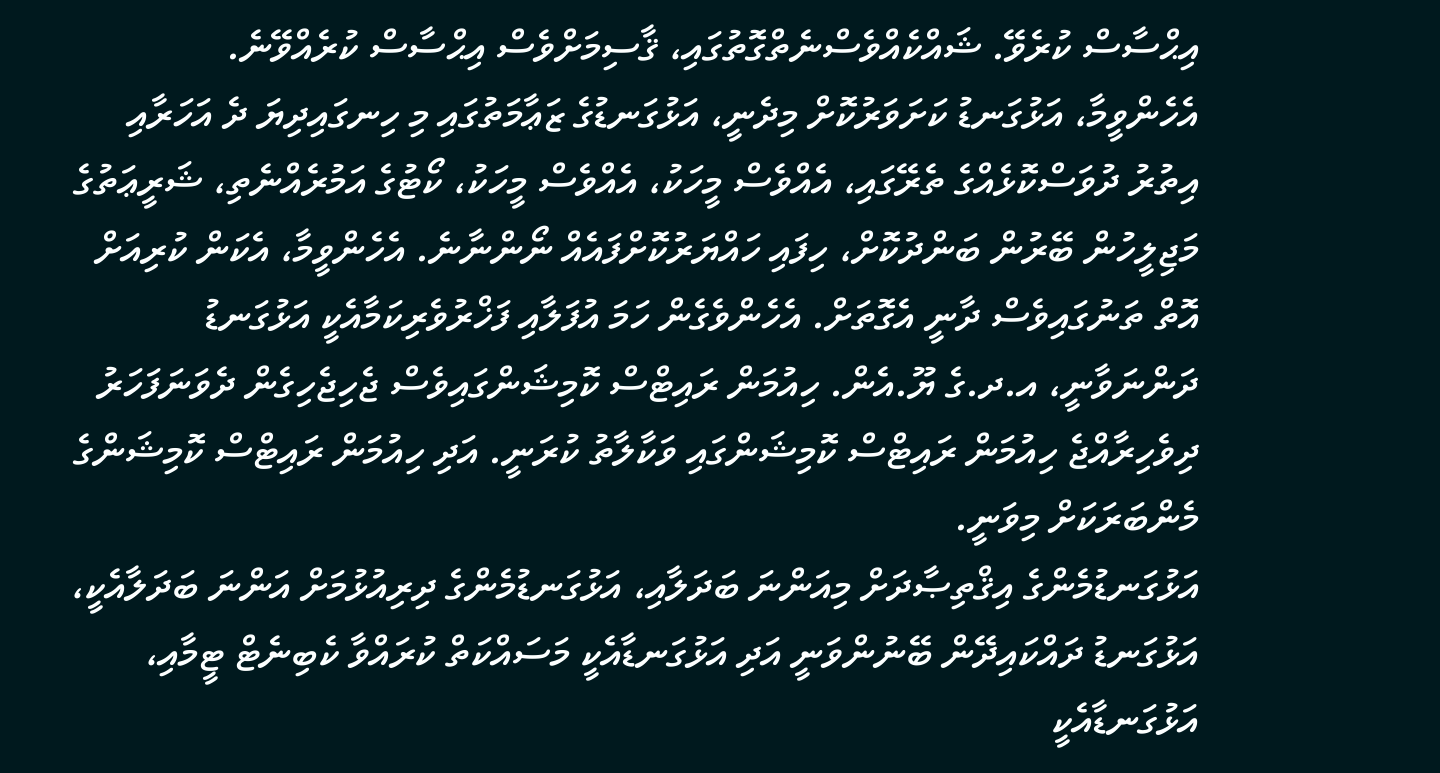އިޙްސާސް ކުރެވޭ. ޝައްކެއްވެސްނެތްގޮތުގައި، ޤާސިމަށްވެސް އިޙްސާސް ކުރެއްވޭނެ.
އެހެންވީމާ، އަޅުގަނޑު ކަށަވަރުކޮށް މިދެނީ، އަޅުގަނޑުގެ ޒަޢާމަތުގައި މި ހިނގައިދިޔަ ދެ އަހަރާއި އިތުރު ދުވަސްކޮޅެއްގެ ތެރޭގައި، އެއްވެސް މީހަކު، އެއްވެސް މީހަކު، ކޯޓުގެ އަމުރެއްނެތި، ޝަރީޢަތުގެ މަޖިލީހުން ބޭރުން ބަންދުކޮށް، ހިފައި ހައްޔަރުކޮށްފައެއް ނޯންނާނެ. އެހެންވީމާ، އެކަން ކުރިއަށް އޮތް ތަނުގައިވެސް ދާނީ އެގޮތަށް. އެހެންވެގެން ހަމަ އުފަލާއި ފަޚްރުވެރިކަމާއެކީ އަޅުގަނޑު ދަންނަވާނީ، އ.ދ.ގެ ޔޫ.އެން. ހިއުމަން ރައިޓްސް ކޮމިޝަންގައިވެސް ޖެހިޖެހިގެން ދެވަނަފަހަރު ދިވެހިރާއްޖެ ހިއުމަން ރައިޓްސް ކޮމިޝަންގައި ވަކާލާތު ކުރަނީ. އަދި ހިއުމަން ރައިޓްސް ކޮމިޝަންގެ މެންބަރަކަށް މިވަނީ.
އަޅުގަނޑުމެންގެ އިޤްތިޞާދަށް މިއަންނަ ބަދަލާއި، އަޅުގަނޑުމެންގެ ދިރިއުޅުމަށް އަންނަ ބަދަލާއެކީ، އަޅުގަނޑު ދައްކައިދޭން ބޭނުންވަނީ އަދި އަޅުގަނޑާއެކީ މަސައްކަތް ކުރައްވާ ކެބިނެޓް ޓީމާއި، އަޅުގަނޑާއެކީ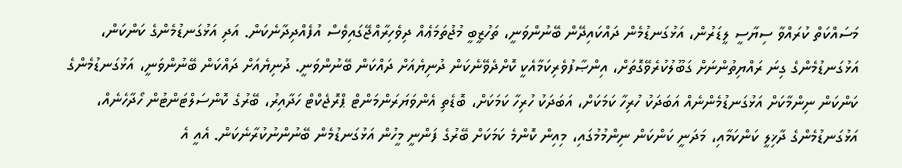މަސައްކަތް ކުރައްވާ ސިޔާސީ ލީޑަރުން، އަޅުގަނޑުމެން ދައްކައިދޭން ބޭނުންވަނީ، ތަހުޒީބީ މުޖުތަމަޢެއް ދިވެހިރާއްޖޭގައިވެސް އުފެއްދިދާނެކަން. އަދި އަޅުގަނޑުމެންގެ ކަންކަން، އަޅުގަނޑުމެންގެ ގިނަ ރައްޔިތުންނަށް ގަބޫލުކުރެވޭގޮތަށް، އިންޞާފުވެރިކަމާއެކީ ކޮށްދެވޭނެކަން ދުނިޔެއަށް ދައްކަން ބޭނުންވަނީ. ދުނިޔެއަށް ދައްކަން ބޭނުންވަނީ، އަޅުގަނޑުމެންގެ ކަންކަން ނިންމާކަށް އަޅުގަނޑުމެންނެއް އަބަދަކު ހުރިހާ ކަމަކަށް، އަބަދަކު ހުރިހާ ކަމަކަށް، ބޮޑެތި އެންވަޔަރަންމަންޓް ޕްރޮޖެކްޓް ހަދާއިރު، ބޭރުގެ ކޮންސަލްޓަންޓުން ހޯދާހެނެއް، އަޅުގަނޑުމެންގެ ދާޚިލީ ކަންކަމާއި، މަދަނީ ކަންކަން ނިންމުމުގައި، މިއިން ކޮންމެ ކަމަކަށް ބޭރުގެ ފަންނީ މީހުން އަޅުގަނޑުމެން ބޭނުންނުކުރާނެކަން. އެއީ އެ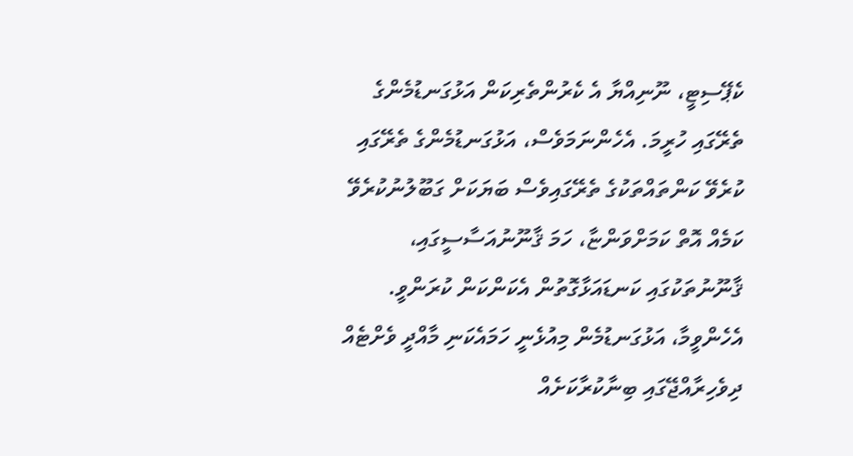ކެޕޭސިޓީ، ނޫނިއްޔާ އެ ކެރުންތެރިކަން އަޅުގަނޑުމެންގެ ތެރޭގައި ހުރީމަ. އެހެންނަމަވެސް، އަޅުގަނޑުމެންގެ ތެރޭގައި ކުރެވޭ ކަންތައްތަކުގެ ތެރޭގައިވެސް ބަޔަކަށް ގަބޫލުނުކުރެވޭ ކަމެއް އޮތް ކަމަށްވަންޏާ، ހަމަ ޤާނޫނުއަސާސީގައި، ޤާނޫނުތަކުގައި ކަނޑައަޅާގޮތުން އެކަންކަން ކުރަންވީ.
އެހެންވީމާ، އަޅުގަނޑުމެން މިއުޅެނީ ހަމައެކަނި މާއްދީ ވެށްޓެއް ދިވެހިރާއްޖޭގައި ބިނާކުރާކަށެއް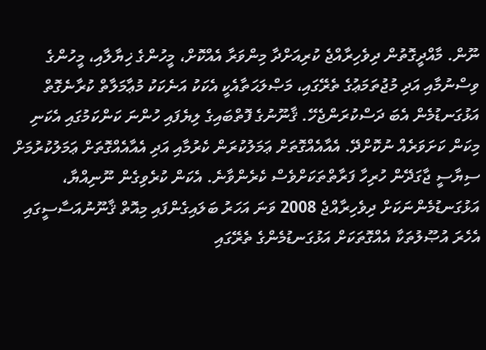ނޫން. މާއްދީގޮތުން ދިވެހިރާއްޖެ ކުރިއަށްދާ މިންވަރާ އެއްކޮށް، މީހުންގެ ޚިޔާލާއި، މީހުންގެ ވިސްނުމާއި އަދި މުޖުތަމަޢުގެ ތެރޭގައި، މަޞްލަޙަތާއެކީ އެކަކު އަނެކަކު މުޢާމަލާތް ކުރާނެގޮތް އަޅުގަނޑުމެން އެބަ ދަސްކުރަންޖެހޭ. ޤާނޫނުގެ ފޮތްބައިގެ ލިޔެފައި ހުންނަ ކަންކަމުގައި އެކަނި މިކަން ކަށަވަރެއް ނުކޮށްދޭ. އެއާއެއްގޮތަށް ޢަމަލުކުރަން ކެރުމާއި އަދި އެއާއެއްގޮތަށް ޢަމަލުކުރުމަށް ސިޔާސީ ޖާގަދޭން ހުރިހާ ފަރާތްތަކަށްވެސް ކެރެންވާނެ. އެކަން ކުރެވިގެން ނޫނިއްޔާ، އަޅުގަނޑުމެންނަކަށް ދިވެހިރާއްޖެ 2008 ވަނަ އަހަރު ބަލައިގެންފައި މިއޮތް ޤާނޫނުއަސާސީގައި އެހެރަ އުޞޫލުތަކާ އެއްގޮތަކަށް އަޅުގަނޑުމެންގެ ތެރޭގައި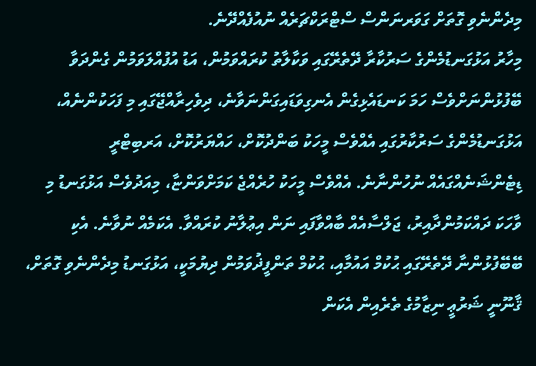މިދެންނެވި ގޮތަށް ގަވަރނަންސް ސްޓްރަކްޗަރެއް ނުއުފެއްދޭނެ.
މިހާރު އަޅުގަނޑުމެންގެ ސަރުކާރާ ދޭތެރޭގައި ވަކާލާތު ކުރައްވަމުން، އަޑު އުފުއްލަވަމުން ގެންދަވާ ބޭފުޅުންނަށްވެސް ހަމަ ކަނޑައެޅިގެން އެނގިވަޑައިގަންނަވާނެ، ދިވެހިރާއްޖޭގައި މި ފަހަކުންނެއް، އަޅުގަނޑުމެންގެ ސަރުކާރުގައި އެއްވެސް މީހަކު ބަންދުކޮށް، ހައްޔަރުކޮށް، އަރބިޓްރީ ޑިޓެންޝަނެއްގައެއް ނުހުންނާނެ. އެއްވެސް މީހަކު ހުރެއްޖެ ކަމަށްވަންޏާ، މިއަދުވެސް އަޅުގަނޑު މި ވާހަކަ ދައްކަމުންދާއިރު، ޖަލްސާއެއް ބާއްވާފައި ނަން އިޢުލާނު ކުރައްވާ. އެކަމެއް ނުވާނެ. އެކި ބޭބޭފުޅުންނާ ދޭތެރޭގައި ޙުކުމް އައުމާއި، ޙުކުމް ތަންފީޛުވަމުން ދިޔުމަކީ، އަޅުގަނޑު މިދެންނެވި ގޮތަށް، ޤާނޫނީ ޝަރުޢީ ނިޒާމުގެ ތެރެއިން އެކަން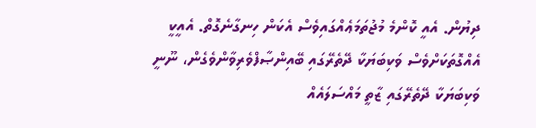ދިޔުން. އެއީ ކޮންމެ މުޖުތަމަޢެއްގައިވެސް އެކަން ހިނގާނެގޮތް. އެއީކީ އެއްގޮތަކަށްވެސް ވަކިބަޔަކާ ދޭތެރޭގައި ބޭއިންޞާފްވެރިވާންވެގެން، ނޫނީ ވަކިބަޔަކާ ދޭތެރޭގައި ޒާތީ މައްސަލައެއް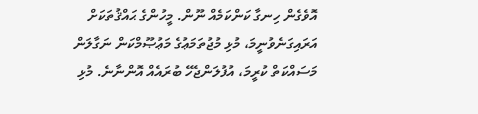އޮވެގެން ހިނގާ ކަންކަމެއް ނޫން. މީހުންގެ ޙައްޤުތަކަށް އަރައިގަނެވުނީމަ، މުޅި މުޖުތަމަޢުގެ މަޢުޞޫމްކަން ނަގާލަން މަސައްކަތް ކުރީމަ، އުފުލަންޖެހޭ ބުރައެއް އޮންނާނެ. މުޅި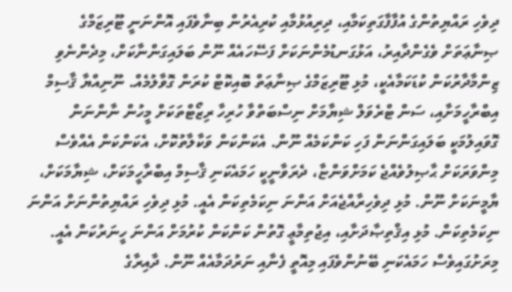ދިވެހި ރައްޔިތުންގެ އުފާފާގަތިކަމާއި، ދިރިއުޅުމާއި ކުރިއެރުން ބިނާވެފައި އޮންނަނީ ޓޫރިޒަމްގެ ޞިނާޢަތަށް ވެގެންދާއިރު، އަޅުގަނޑުމެންނަކަށް ފަސޭހައެއް ނޫން ބަލައިގަންނާކަށް، މިދެންނެވި ޒިންމާދާރުކަން ކުޑަކަމާއެކީ، މުޅި ޓޫރިޒަމްގެ ޞިނާޢަތް ބޮއިކޮޓް ކުރަން ގޮވާލުމެއް. ނޫނިއްޔާ ޤާސިމް އިބްރާހީމަށާއި، ސަން ޓްރެވަލް ޝިޔާމަށް ނިސްބަތްވާ ހުރިހާ ރިޒޯޓްތަކަށް މީހުން ނާންނަން ގޮވައިލުމަކީ ބަލައިގަންނަން ފަހި ކަންކަމެއް ނޫން. އެކަންކަން ވަކާލާތުކޮށް، އެކަންކަން އެއްވެސް މިންވަރަކަށް ޙާޞިލުވެއްޖެ ކަމަށްވަންޏާ، ދެރަވާނީކީ ހަމައެކަނި ޤާސިމް އިބްރާހީމަކަށް، ޝިޔާމަކަށް، ޔާމީނަކަށް ނޫން. މުޅި ދިވެހިރާއްޖެއަށް އަންނަ ނިކަމެތިކަން އެއީ. މުޅި ދިވެހި ރައްޔިތުންނަށް އަންނަ ނިކަމެތިކަން. މުޅި އިޤްތިޞާދަށާއި، އިޖުތިމާޢީ ގޮތުން ކަންކަން ކުރުމަށް އަންނަ ހީނަރުކަން އެއީ. މިރަށުގައިވެސް ހަމައެކަނި ބޭނުންވެފައި މިއޮތީ ފެނާއި ނަރުދަމާއެއް ނޫން. ދާއިރާގެ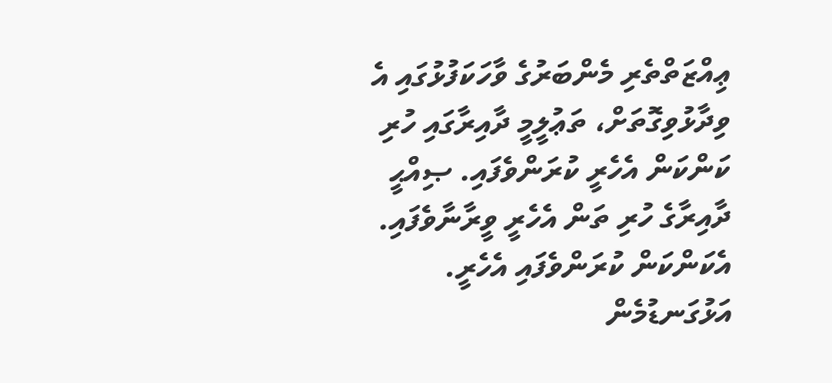ޢިއްޒަތްތެރި މެންބަރުގެ ވާހަކަފުޅުގައި އެ ވިދާޅުވިގޮތަށް، ތަޢުލީމީ ދާއިރާގައި ހުރި ކަންކަން އެހެރީ ކުރަންވެފައި. ޞިއްޙީ ދާއިރާގެ ހުރި ތަން އެހެރީ ވީރާނާވެފައި. އެކަންކަން ކުރަންވެފައި އެހެރީ. އަޅުގަނޑުމެން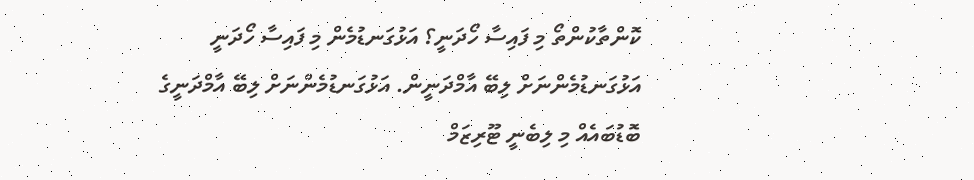ކޮންތާކުންތޯ މި ފައިސާ ހޯދަނީ؟ އަޅުގަނޑުމެން މި ފައިސާ ހޯދަނީ އަޅުގަނޑުމެންނަށް ލިބޭ އާމްދަނީން. އަޅުގަނޑުމެންނަށް ލިބޭ އާމްދަނީގެ ބޮޑުބައެއް މި ލިބެނީ ޓޫރިޒަމް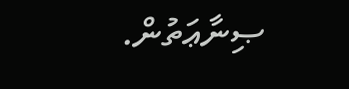ޞިނާޢަތުން.